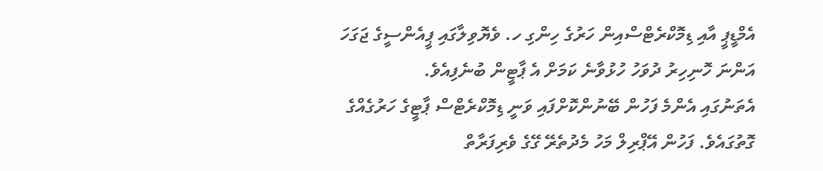އެމްޑީޕީ އާއި ޑިމޮކްރެޓްސްއިން ހަރުގެ ހިންގި ހ. ވެޔޮވިލާގައި ޕީއެންސީގެ ޖަގަހަ އަންނަ ހޮނިހިރު ދުވަހު ހުޅުވާނެ ކަމަށް އެ ޕާޓީން ބުނެފިއެވެ.
އެތަނުގައި އެންމެ ފަހުން ބޭނުންކޮށްފައި ވަނީ ޑިމޮކްރެޓްސް ޕާޓީގެ ހަރުގެއްގެ ގޮތުގައެވެ. ފަހުން އޭޕްރިލް މަހު މެދުތެރޭ ގޭގެ ވެރިފަރާތް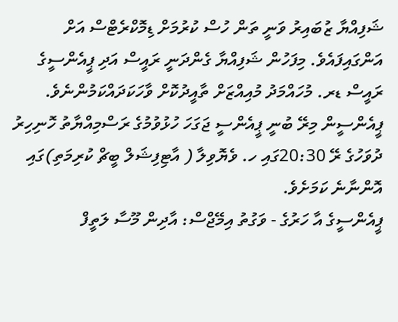ޝަފިއްޔާ ޒުބައިރު ވަނީ ތަން ހުސް ކުރުމަށް ޑިމޮކްރެޓްސް އަށް އަންގައިފައެވެ. މިފަހުން ޝަފިއްޔާ ގެންދަނީ ރައީސް އަދި ޕީއެންސީގެ ރައީސް ޑރ. މުހައްމަދު މުއިއްޒަށް ތާއީދުކޮށް ވާހަކަދައްކަމުންނެވެ.
ޕީއެންސީން މިރޭ ބުނީ ޕީއެންސީ ޖަގަހަ ހުޅުވުމުގެ ރަސްމިއްޔާތު ހޮނިހިރު ދުވަހުގެ ރޭ 20:30ގައި ހ. ވެޔޮވިލާ ( އާޓިފިޝަލް ބީޗް ކުރިމަތި)ގައި އޮންނާނެ ކަމަށެވެ.
ޕީއެންސީގެ އާ ހަރުގެ - ވަގުތު އިމޭޖްސް: އާދިން މޫސާ ލަތީފް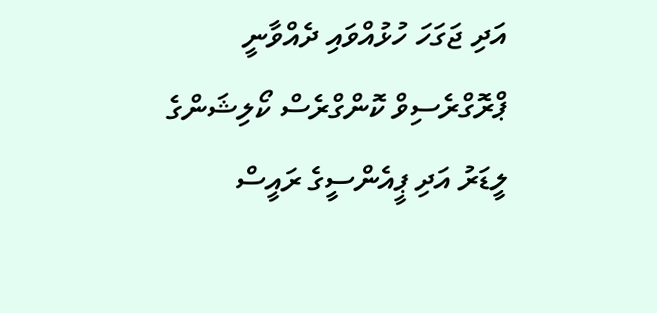އަދި ޖަގަހަ ހުޅުއްވައި ދެއްވާނީ ޕްރޮގްރެސިވް ކޮންގްރެސް ކޯލިޝަންގެ ލީޑަރު އަދި ޕީއެންސީގެ ރައީސް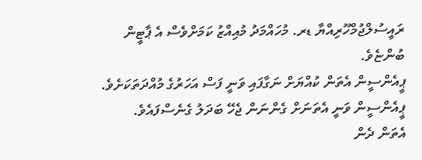ރައީސުލްޖުމްހޫރިއްޔާ ޑރ. މުހައްމަދު މުއިއްޒު ކަމަށްވެސް އެ ޕާޓީން ބުންޏެވެ.
ޕީއެންސީން އެތަން ކުއްޔަށް ނަގާފައި ވަނީ ފަސް އަހަރުގެ މުއްދަތަކަށެވެ. ޕީއެންސީން ވަނީ އެތަނަށް ގެންނަން ޖެހޭ ބަދަލު ގެނެސްފައެވެ.
އެތަން ދެން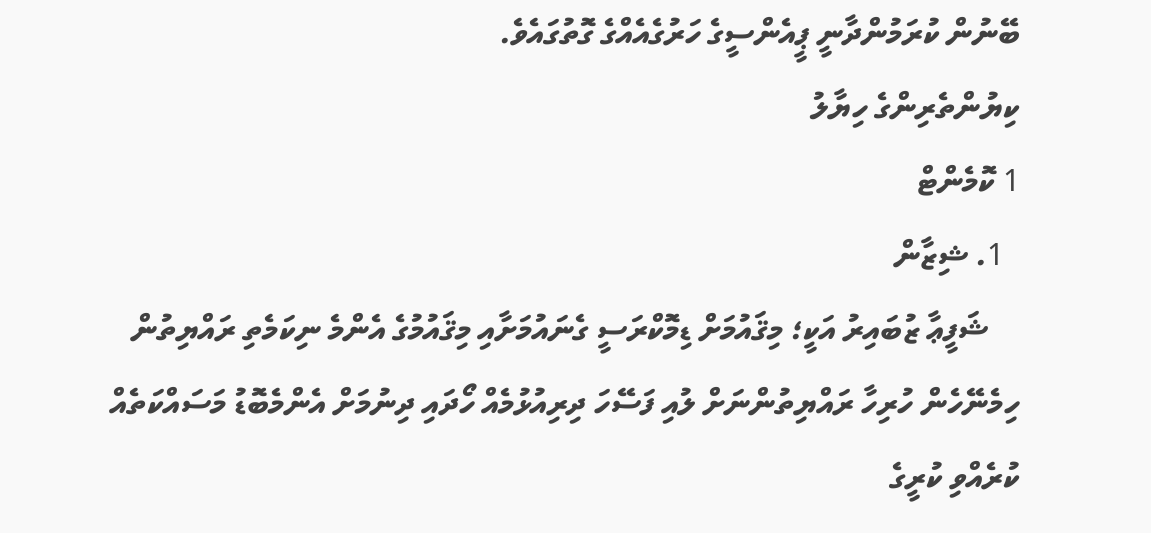ބޭނުން ކުރަމުންދާނީ ޕީއެންސީގެ ހަރުގެއެއްގެ ގޮތުގައެވެ.
ކިޔުންތެރިންގެ ހިޔާލު
1 ކޮމެންޓް
  1. ޝިޒާން
    ޝަފީޢާ ޒުބައިރު އަކީ؛ މިޤައުމަށް ޑިމޮކްރަސީ ގެނައުމަށާއި މިޤައުމުގެ އެންމެ ނިކަމެތި ރައްޔިތުން ހިމެނޭހެން ހުރިހާ ރައްޔިތުންނަށް ލުއި ފަސޭހަ ދިރިއުޅުމެއް ހޯދައި ދިނުމަށް އެންމެބޮޑު މަސައްކަތެއް ކުރެއްވި ކުރީގެ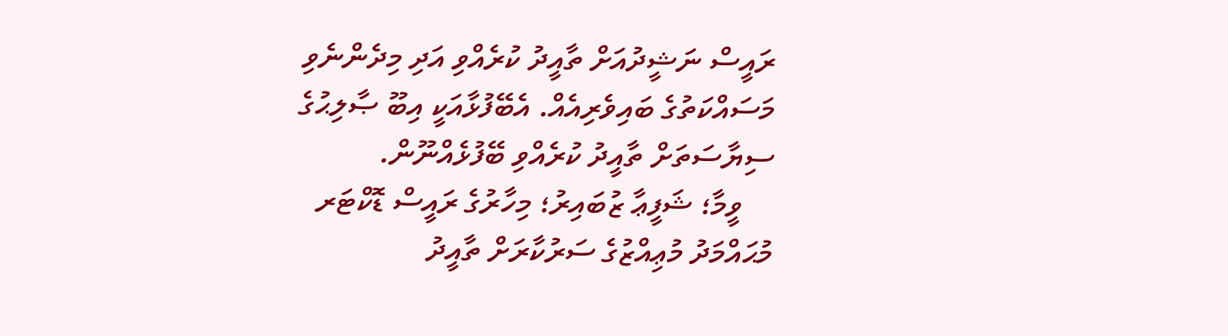ރައީސް ނަޝީދުއަށް ތާއީދު ކުރެއްވި އަދި މިދެންނެވި މަސައްކަތުގެ ބައިވެރިއެއް. އެބޭފުޅާއަކީ އިބޫ ޞާލިޙުގެ ސިޔާސަތަށް ތާއީދު ކުރެއްވި ބޭފުޅެއްނޫން.
    ވީމާ؛ ޝަފީޢާ ޒުބައިރު؛ މިހާރުގެ ރައީސް ޑޮކްޓަރ މުޙައްމަދު މުޢިއްޒުގެ ސަރުކާރަށް ތާއީދު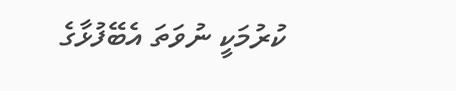ކުރުމަކީ ނުވަތަ އެބޭފުޅާގެ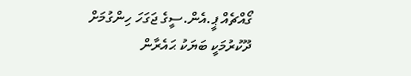ގޯއްޗެއް ޕީ.އެން.ސީގެ ޖަގަހަ ހިންގުމަށް ދޫކުރުމަކީ ބަޔަކު ޙައެރާން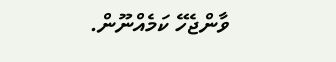ވާންޖެހޭ ކަމެއްނޫން.